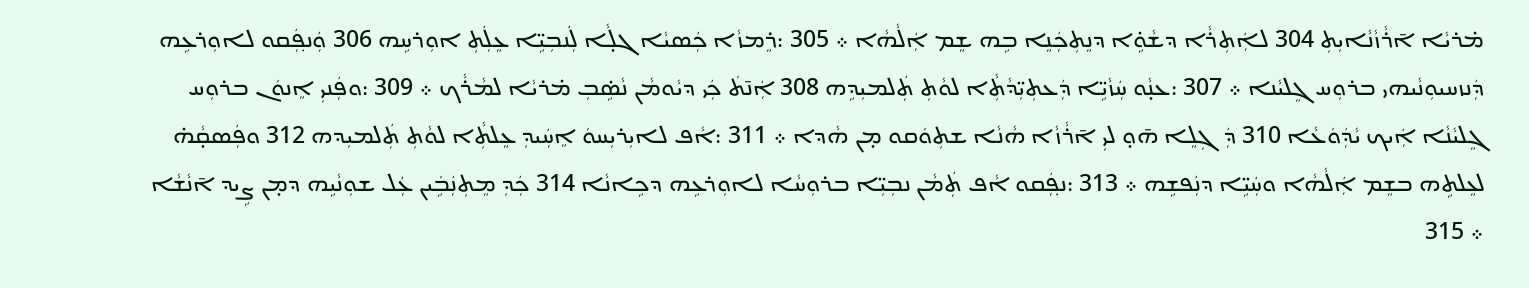ܡ̇ܪܝܵܐ ܐ̄ܪܵܙܵܢܵܐܝܼܬܼ 304 ܠܐܲܬܼܪܵܐ ܕܫܵܘܹ̇ܐ ܕܢܸܬܼܟܲܢܸܐ ܒܹܗ ܫܸܡ ܐܲܠܵܗܵܐ ܀ 305 :ܪܸܡܙܵܐ ܟܲܣܝܵܐ ܓܠ̣ܵܐ ܠܲܢܒܼܝܹ̈ܐ ܥܸܠܲܬܼ ܐܘܼܪܚܹܗ 306 ܘܲܢܦ݂ܲܩܘ ܠܐܘܼܪܥܹܗ ܕܲܢܙܚܝܘܼܢܵܝܗܝ ܒܪܘܼܚ ܓܸܠܝܵܢܐ ܀ 307 :ܥܢ̣ܵܘ ܚܲܙܵܝܹ̈ܐ ܕܲܥܬܼܝܼ̈ܕܵܬܼܵܐ ܠܘܵܬܼ ܬܲܠܡܝܼܕܹܗ 308 ܐܲܢ̄ܬܿ ܟܲܝ ܕܝܵܘܡܵܢ ܢܵܣܹ̇ܒܼ ܡ̇ܪܝܵܐ ܠܡܵܪܵܟ ܀ 309 :ܘܦܲܢܝܼ ܐܸܢܘܿܢ ܒܪܘܼܚ ܓܸܠܝܵܢܵܐ ܐܲܝܟ ܝܵܕܲܘܿܥܵܐ 310 ܕܲܓܼܠܸܐ ܗ̄ܘ̣ ܠܝܼ ܐ̄ܪܵܙܵܐ ܗܵܢܵܐ ܫܬܼܘܿܩܘ ܡ̣ܢ ܗܵܕܐ ܀ 311 :ܐܵܦ ܠܐܝܼܪܝܼܚܘܿ ܐܸܚܲܝܕܼ ܥܸܠܬܼܵܐ ܠܘܵܬܼ ܬܲܠܡܝܼܕܗ 312 ܘܦܲܣܩ̣ܵܗ̇ ܠܥܸܠܬܹܗ ܒܫܸܡ ܐܲܠܵܗܵܐ ܘܚܲܝܹ̈ܐ ܕܢܲܦܫܹܗ ܀ 313 :ܢܦ݂ܲܩܘ ܐܵܦ ܬܲܡܵܢ ܢܒܼܝܼ̈ܐ ܒܪܘܼܚܵܐ ܠܐܘܼܪܥܹܗ ܕܟܹܐܢܵܐ 314 ܟܲܕܼ ܡܸܬܼܢܲܒܹܿܝܢ ܥܲܠ ܫܘܼܢܵܝܹܗ ܕܡ̣ܢ ܨܹܝܕ ܐ̄ܢܵܫܵܐ ܀ 315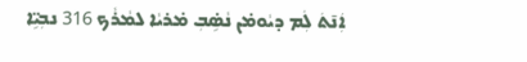ܐܲܢ̄ܬܿ ܠܲܡ ܕܝܵܘܡ̇ܢ ܢܵܣܹ̇ܒܼ ܡ̇ܪܝܵܐ ܠܡܵܪܵܟ 316 ܢܒܼܝܹ̈ܐ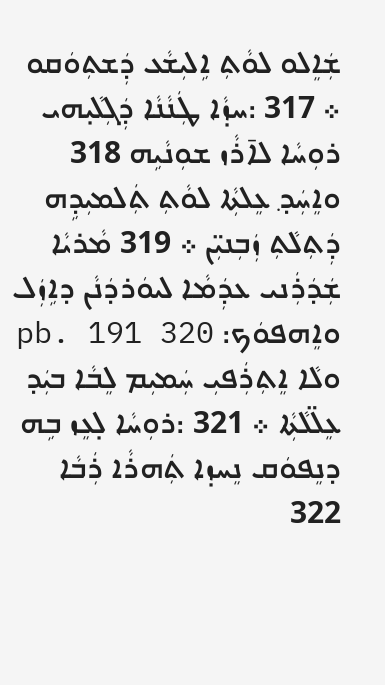ܫܲܐܸܠܘ ܠܘܵܬܼ ܐܹܠܝܼܫܵܥ ܕܲܫܬܼܘܿܩܘ ܀ 317 :ܚܙ̣ܵܐ ܛܲܢܵܢܵܐ ܕܲܓܼܠܵܝ̣ܗܝ ܪܘܼܚܵܐ ܠܐ̄ܪܵܙ ܫܘܼܢܵܝܹܗ 318 ܘܐܸܚܲܕ݂ ܥܸܠܬܼܵܐ ܠܘܵܬܼ ܬܲܠܡܝܼܕܹܗ ܕܲܬܼܠܵܬܼ ܙܲܒܼܢܝܼ̈ܢ ܀ 319 ܡܵܪܝܵܐ ܫܲܕܿܪܲܢܝ ܥܕܲܡܵܐ ܠܝܘܿܪܕܿܢܵܢ ܕܐܹܙܲܠ ܘܐܸܗܦܘܿܟ: pb. 191 320 ܘܠܵܐ ܐܸܬܼܪܲܦܝܼ ܚܲܡܝܼܡ ܠܸܒܵܐ ܒܝܲܕ ܥܸܠ̈ܠܵܬܼܵܐ ܀ 321 :ܪܘܼܚܵܐ ܠ̣ܥܸܙ ܒܹܗ ܕܢܸܦܘܿܩ ܢܸܚܙ̣ܐ ܬܲܗܪܵܐ ܪܲܒܵܐ 322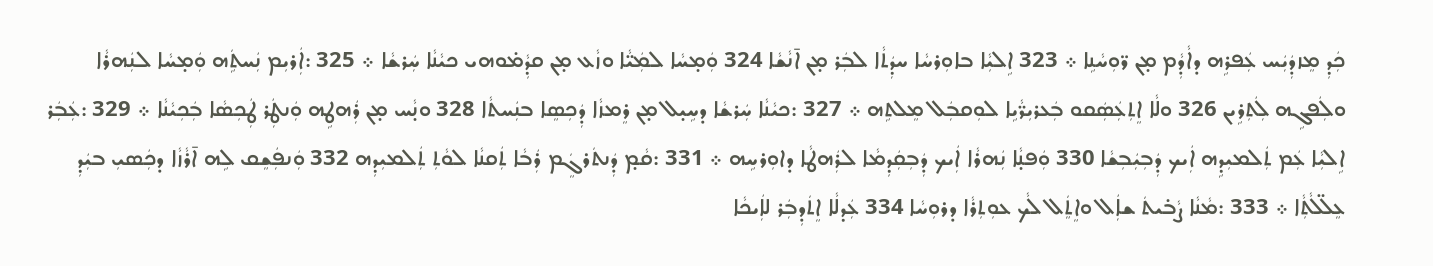ܟܲܕܼ ܡܸܙܕܲܝܲܚ ܥܲܦܪܹܗ ܕܐܵܕܼܵܡ ܡ̣ܢ ܪ̈ܘܼܚܵܢܹܐ ܀ 323 ܐܹܠܝܼܵܐ ܒܐܘܼܪܚܵܐ ܚܕܲܬܵܐ ܠܒܲܪ ܡ̣ܢ ܐ̄ܢܵܫܵܐ 324 ܘܲܡ̣ܚܵܐ ܠܡܲܝ̈ܵܐ ܘܙܵܥ ܡ̣ܢ ܩܕܼܵܡ̇ܘܗܝ ܟܝܵܢܵܐ ܚܲܪܫܵܐ ܀ 325 :ܐܲܪܝܼܡ ܢܲܚܬܹܿܗ ܘܲܡ̣ܚܵܐ ܠܢܲܗܪܵܐ ܘܠܲܦܓܹܗ ܠܲܬܼܪܹܝܢ 326 ܘܠܵܐ ܐܸܬܼܥܲܣܲܩܘ ܒܲܥܪܝܼܪ̈ܵܝܹܐ ܠܘܼܩܒܲܠ ܡܸܠܬܹܗ ܀ 327 :ܟܝܵܢܵܐ ܚܲܪܫܵܐ ܕܚܹܝ̣ܠ ܡ̣ܢ ܪܸܡܙܵܐ ܕܲܟܼܣܸܐ ܒܢܲܚܬܵܐ 328 ܘܢ̣ܵܚ ܡ̣ܢ ܪܲܗܛܹܗ ܘܲܢܛܲܪ ܛܲܟܼܣܵܐ ܒܲܟܼܝܵܢܵܐ ܀ 329 :ܥܲܒܲܪ ܐܹܠܝܼܵܐ ܥܲܡ ܬܲܠܡܝܼܕܹܗ ܐܲܝܟ ܕܲܒܼܝܲܒܼܫܵܐ 330 ܘܲܦܢ̣ܵܐ ܢܲܗܪܵܐ ܐܲܝܟ ܕܲܒܼܩܲܕܼܡܵܐ ܠܪܲܗܛܵܐ ܕܐܘܼܪܚܹܗ ܀ 331 :ܩܵܡ̣ ܕܲܢܬܿܪܓܸܿܡ ܪܲܒܵܐ ܬܲܩܢܵܐ ܠܘܵܬܼ ܬܲܠܡܝܼܕܼܗ 332 ܘܲܢܦܲܫܸܩ ܠܹܗ ܐ̄ܪܵܙܵܐ ܕܟܲܣܝܼ ܒܝܲܕܼ ܥܸܠ̈ܠܵܬܼܵܐ ܀ 333 :ܡܵܢܵܐ ܨܵܒ̇ܝܬܿ ܫܐܲܠ ܘܐܸܬܸܿܠ ܠܵܟ ܥܘܼܬܼܪܵܐ ܕܪܘܼܚܵܐ 334 ܥܲܕܠܵܐ ܐܸܬܿܕܼܒܲܪ ܠܐܲܝܟܵܐ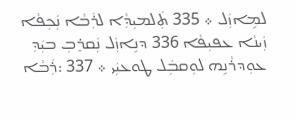ܠܡܹܐܙܲܠ ܀ 335 ܬܲܠܡܝܼܕܼܵܐ ܠܪܲܒܵܐ ܢܲܟܼܦܵܐ ܙܲܝܢܵܐ ܥܦܝܼܦܵܐ 336 ܕܢܹܐܙܲܠ ܢܲܩܪܸܒܼ ܒܝܲܕܼ ܥܘܼܕܪܵܢܹܗ ܠܘܼܩܒܲܠ ܛܘܥܝܲܝ ܀ 337 :ܪܲܒܵܐ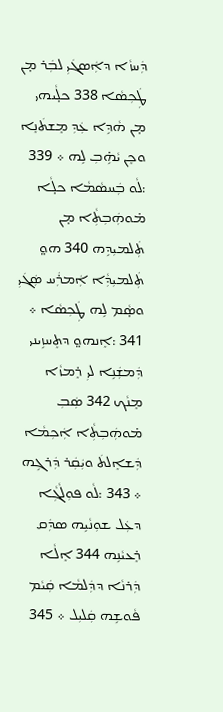ܕܲܚܙܵܐ ܕܐܲܣܓܿܝܼ ܠܒܲܪ ܡ̣ܢ ܛܲܟܼܣܵܐ 338 ܟܠ̣ܵܝܗܝ ܡ̣ܢ ܗܵܕܹܐ ܥܲܕܼ ܡܸܫܬܿܢܸܐ ܘܟܸܢ ܝܵܗܹ̇ܒܼ ܠܹܗ ܀ 339 :ܠܵܘ ܒܲܚܣܵܡܵܐ ܟܠ̣ܵܐ ܡ̇ܘܗܲܒܼܬܼܵܐ ܡ̣ܢ ܬܲܠܡܝܼܕܹܗ 340 ܗܘ̤ ܬܲܠܡܝܼܕܼܵܐ ܐܲܡܪܲܚ ܣܲܓܿܝܼ ܘܣ̣ܵܡ ܠܹܗ ܛܲܟܼܣܵܐ ܀ 341 :ܐܸܢܗܘ̤ ܕܬܸܚܙܹܝܢܝ ܕܲܡܫܲܢܹܐ ܠܝܼ ܪܸܡܙܵܐ ܡܸܢܵܟ 342 ܣܲܒܼ ܡ̇ܘܗܲܒܼܬܼܵܐ ܐܲܟܼܡܵܐ ܕܲܫܐܸܠܬܿ ܘܝܲܩܲܪ ܕܲܪܓܹܗ ܀ 343 :ܠܵܘ ܦܘܼܠܵܓܼܵܐ ܕܥܲܠ ܫܘܼܢܵܝܹܗ ܣܕܲܩ ܪܸܥܝܵܢܹܗ 344 ܐܸܠܵܐ ܕܲܪܢܵܐ ܕܕܲܠܡܵܐ ܩܲܝܵܡ ܦܵܘܫܹܗ ܩܲܠܝܼܠ ܀ 345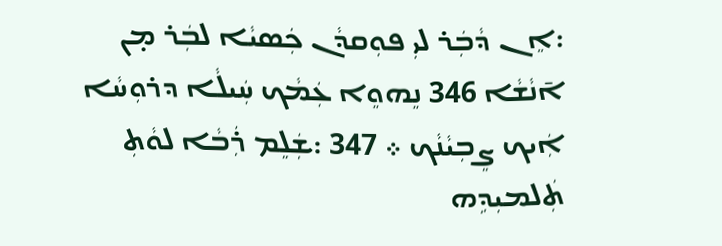:ܐܸܢ ܕܵܒܲܪ ܠܝܼ ܦܘܼܩܕܵܢ ܟܲܣܝܵܐ ܠܒܲܪ ܡ̣ܢ ܐ̄ܢܵܫܵܐ 346 ܢܸܗܘܸܐ ܥܲܡܵܟ ܚܲܝܠܵܐ ܕܪܘܼܚܵܐ ܐܲܝܟ ܨܸܒܼܝܵܢܵܟ ܀ 347 :ܫܲܠܸܡ ܪܲܒܵܐ ܠܘܵܬܼ ܬܲܠܡܝܼܕܹܗ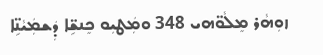ܙܘܼܗܵܪ ܡܸܠܵܘ̈ܗܝ 348 ܘܡܲܛܝܼܘ ܟܸܢܫܹ̈ܐ ܕܲܫܡܲܝܵܢܹ̈ܐ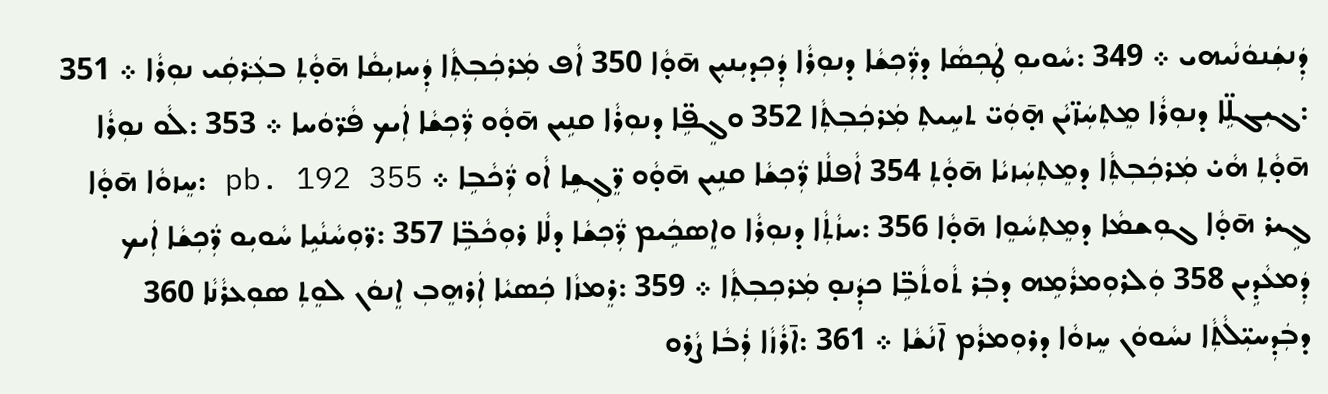ܕܲܢܫܲܢܘܿܢܵܝܗܝ ܀ 349 :ܚܵܘܝܘܼ ܛܲܟܼܣܵܐ ܕܪ̈ܲܟܼܫܵܐ ܕܢܘܼܪܵܐ ܕܲܟܼܕܝܼܢܝܼܢ ܗ̄ܘ̣ܵܐ 350 ܐܵܦ ܡܲܪܟܲܒܼܬܼܵܐ ܕܲܚܙܝܼܩܵܐ ܗ̄ܘ̣ܵܬܼ ܒܥܲܪ݁ܩܲܝ ܢܘܼܪܵܐ ܀ 351 :ܓܝܼܓܠܹ̈ܐ ܕܢܘܼܪܵܐ ܡܸܬܼܚܲܙ̈ܝܵܢ ܗ̣̄ܘܲܝ̈ ܬܚܹܝܬܼ ܡܲܪܟܲܒܼܬܼܵܐ 352 ܘܓܸܦܹ̈ܐ ܕܢܘܼܪܵܐ ܩܢܹܝܢ ܗ̄ܘ̣ܵܘ ܪ̈ܲܟܼܫܵܐ ܐܲܝܟ ܦܵܪ̈ܘܿܚܐ ܀ 353 :ܠܵܘ ܢܘܼܪܵܐ ܗ̄ܘ̣ܵܬܼ ܗܵܝ̇ ܡܲܪܟܲܒܼܬܼܵܐ ܕܡܸܬܼܚܲܙܝܵܐ ܗ̄ܘ̣ܵܬܼ 354 ܐܵܦܠܵܐ ܪ̈ܲܟܼܫܵܐ ܩܢܹܝܢ ܗ̄ܘ̣ܵܘ ܪܸ̈ܓܼܫܹܐ ܐܵܘ ܪ̈ܲܟܵܒܹܐ ܀ pb. 192 355 :ܚܸܙܘܵܐ ܗ̄ܘ̣ܵܐ ܓܹܝܪ ܗ̄ܘ̣ܵܐ ܓܘܼܫܡܵܐ ܕܡܸܬܼܚܵܘܸܐ ܗ̄ܘ̣ܵܐ 356 :ܚܙܵܬܼܵܐ ܕܢܘܼܪܵܐ ܘܐܸܣܟܹܿܝܡ ܪ̈ܲܟܼܫܵܐ ܕܠܵܐ ܪܘܼܟܵܒܹ̈ܐ 357 :ܪ̈ܘܼܚܵܢܵܝܹܐ ܚܵܘܝܼܘ ܪ̈ܲܟܼܫܵܐ ܐܲܝܟ ܕܲܡܥܵܕܹܝܢ 358 ܘܲܠܪܘܼܡܪܵܡܹܗ ܕܒܲܪ ܬܵܘܬܵܒܹ̈ܐ ܟܕܲܢܘ̣ ܡܲܪܟܼܒܼܬܼܵܐ ܀ 359 :ܪܸܡܙܵܐ ܟܲܣܝܵܐ ܐܲܪܗܸܒܼ ܐܸܢܘܿܢ ܠܘܸܬܼ ܣܘܼܥܪܵܢܵܐ 360 ܕܒܲܕܼܚܝܼ̈ܠܵܬܼܵܐ ܢܚܵܘܘܿܢ ܚܸܙܘܵܐ ܕܪܘܼܡܪܵܡ ܐ̄ܢܵܫܵܐ ܀ 361 :ܐ̄ܪܵܙܵܐ ܪܲܒܵܐ ܨܵܪܘ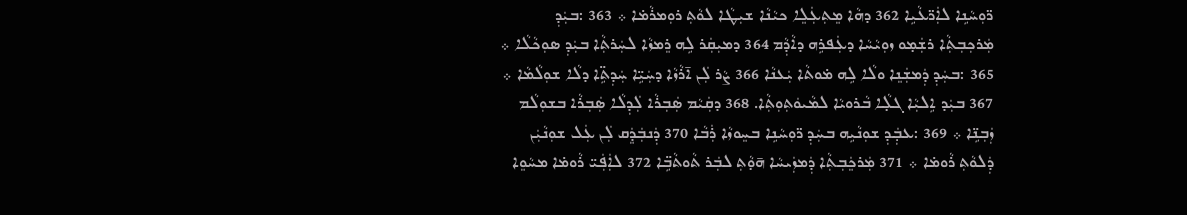ܪ̈ܘܼܚܵܢܹܐ ܠܐܲܪ̈ܥܵܝܹܐ 362 ܕܗܵܐ ܡܸܬܼܥܲܠܸܐ ܟܝܵܢܵܐ ܫܝܼܛܵܐ ܠܘܵܬܼ ܪܘܼܡܪܵܡ̇ܐ ܀ 363 :ܒܝܲܕܼ ܡܲܪܟܼܒܼܬܼܵܐ ܪܫܲܡ̣ܘ ܙܘܼܝܵܚܵܐ ܕܥܲܦܪܹܗ ܕܐܵܕܼܵܡ 364 ܕܡܝܼܩܲܪ ܠܹܗ ܪܸܡܙܵܐ ܠܚܲܪܬܼܵܐ ܒܝܲܕܼ ܣܘܼܟܵܠܵܐ ܀ 365 :ܒܚܲܕܼ ܕܲܡܫܲܢܸܐ ܘܠܵܐ ܠܹܗ ܡ̇ܘܬܵܐ ܝܲܥܢܵܐ 366 ܨܵܪ ܠܲܢ ܐ̄ܪܵܙܵܐ ܕܚܲܝܹ̈ܐ ܚܲܕܼܬܹ̈ܐ ܕܠܵܐ ܫܘܼܠܵܡܵܐ ܀ 367 ܒܝܲܕ ܐܹܠܝܼܵܐ ܓܠ̣ܵܐ ܒܵܪܘܝܵܐ ܠܡܵܝܘܿܬܼܘܼܬܼܵܐ. 368 ܕܩܲܝܵܡ ܣܲܒܼܪܵܐ ܠܲܕܼܠܵܐ ܣܲܒܼܪܵܐ ܒܫܘܼܠܵܡ ܙܲܒܼܢܹ̈ܐ ܀ 369 :ܥܒ݂ܲܕܼ ܫܘܼܢܵܝܹܗ ܒܚܲܕܼ ܪ̈ܘܼܚܵܢܹܐ ܒܚܸܘܙܵܐ ܪܲܒܵܐ 370 ܕܲܢܒܲܕܸܿܩ ܠܲܢ ܥܲܠ ܫܘܼܢܵܝܲܢ ܕܲܠܘܵܬܼ ܪܵܘܡ̇ܐ ܀ 371 ܡܲܪܟܸܿܒܼܬܼܵܐ ܕܲܡܙܲܝܚܵܐ ܗ̄ܘ̣ܵܬܼ ܠܒܲܪ ܬܵܘܬܵܒܹ̈ܐ 372 ܠܐܲܦܲܝ̈ ܪܵܘܡ̇ܐ ܡܚܵܘܸܐ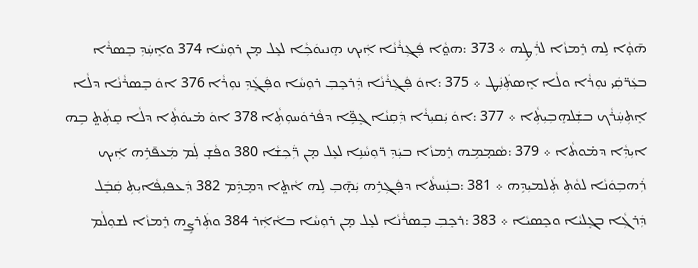ܗ̄ܘ̣ܵܐ ܠܹܗ ܪܸܡܙܵܐ ܠܪܲܛܹܗ ܀ 373 :ܗܘ̤ܵܐ ܦܲܓܼܪܵܢܵܐ ܐܲܝܟ ܗܸܢܝܘܿܟܼܵܐ ܠܥܸܠ ܡ̣ܢ ܪܘܼܚܵܐ 374 ܘܐܸܚܲܕܼ ܒܸܣܪܵܐ ܒܥܲܪ̈ܩܲܝ ܢܘܼܪܵܐ ܘܠܵܐ ܐܸܣܬܲܢܲܛ ܀ 375 :ܐܘܿ ܦܲܓܼܪܵܢܵܐ ܕܲܪܟܸܒܼ ܪܘܼܚܵܐ ܘܦܲܓܸܿܕܼ ܢܘܼܪܵܐ 376 ܐܘܿ ܒܸܣܪܵܢܵܐ ܕܠܵܐ ܐܸܬܼܚܲܪܵܟ ܒܫܲܠܗܸܒܼܝܼܬܼܵܐ ܀ 377 :ܐܘܿ ܝܲܩܝܼܪܵܐ ܕܲܩܼܢܵܐ ܓܸܦܹ̈ܐ ܕܦܵܪܘܿܚܘܼܬܼܵܐ 378 ܐܘܿ ܡ̇ܝܘܿܬܼܵܐ ܕܠܵܐ ܩܸܬܲܬ̤ ܒܹܗ ܐܝܼܕܼܵܐ ܕܡ̇ܘܬܵܐ ܀ 379 :ܣܵܡ̣ܡܹܗ ܪܸܡܙܵܐ ܒܝܲܕܼ ܪ̈ܘܼܚܵܢܹܐ ܠܥܸܠ ܡ̣ܢ ܪ̈ܲܟܼܫܵܐ 380 ܘܦܵܫ̣ ܠܲܡ ܡܲܥܦ̄ܪܹܗ ܐܲܝܟ ܪܲܗܒܼܘܿܢܵܐ ܠܘܵܬܼ ܬܲܠܡܝܼܕܹܗ ܀ 381 :ܒܢܲܚܬܵܐ ܕܦܲܓܼܪܹܗ ܝܲܗ̣̄ܒܼ ܠܹܗ ܐܵܬ̤ܐ ܕܡܸܕܹܿܡ 382 ܕܲܥܦܝܼܦܵܐܝܼܬܼ ܩܲܒܸܿܠ ܕܲܪܓܼܵܐ ܒܓܸܠܝܵܐ ܘܟܸܣܝܵܐ ܀ 383 :ܪܟܸܒܼ ܒܸܣܪܵܢܵܐ ܠܥܸܠ ܡ̣ܢ ܪܘܼܚܵܐ ܒܐܵܐܲܪ 384 ܘܬܲܪܨܹܗ ܪܸܡܙܵܐ ܠܫܘܼܠܵܡ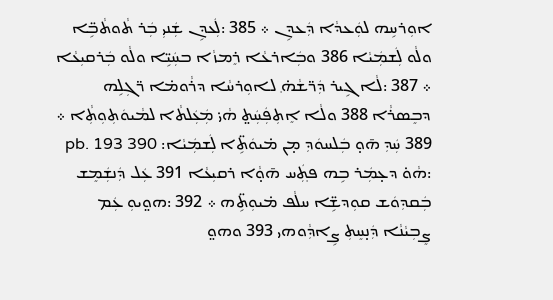ܐܘܼܪܚܹܗ ܠܘܲܥܕܵܐ ܕܲܥܕܹܢ ܀ 385 :ܠܲܥܕܹܢ ܫܲܢܝܼ ܒܲܪ ܬܵܘܬܵܒܹ̈ܐ ܘܠܵܘ ܠܲܫܡܲܝܵܐ 386 ܘܒܲܐܪܥܵܐ ܪܸܡܙܵܐ ܒܚܲܝܹ̈ܐ ܘܠܵܘ ܒܲܪܩܝܼܥܵܐ ܀ 387 :ܠܵܐ ܓܹܝܪ ܕܲܪ̈ܫܵܗ݂̇ ܠܐܘܼܪܚܵܐ ܕܪܵܘܡ̇ܐ ܪ̈ܓܼܠܹܗ ܕܒܸܣܪܵܐ 388 ܘܠܵܐ ܐܸܬܼܦܲܚܲܬ̤ ܗܵܝ̇ ܡܲܥܲܠܬܵܐ ܠܡܵܝܘܿܬܼܘܼܬܼܵܐ ܀ 389 ܚܲܕܼ ܗ̄ܘ̣ ܒܲܠܚܘܿܕܼ ܡ̣ܢ ܡ̇ܝܘܿܬܹ̈ܐ ܠܲܫܡܲܝܵܐ: pb. 193 390 :ܗܵܘ̇ ܕܥ̣ܡܲܪ ܒܹܗ ܦܬ݂ܲܚ ܗ̄ܘ̣ܵܐ ܪܩܝܼܥܵܐ 391 ܥܲܠ ܕܲܢܫܲܡܸܫ ܒܲܩܕܼܘܿܫ ܩܘܼܕܫܹ̈ܐ ܚܠܵܦ ܡ̇ܝܘܼܬܹ̈ܗ ܀ 392 :ܗܘ̤ܝܘܼ ܥܲܡ ܨܸܒܼܝܵܢܵܐ ܕܲܢ̣ܚܸܬܼ ܨܹܐܕܼܵܘܗܝ 393 ܘܗܘ̤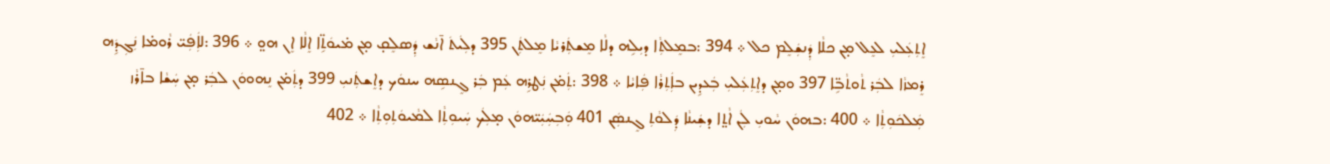ܐܸܬܼܥܲܠܝܼ ܠܥܸܠ ܡ̣ܢ ܟܠܵܐ ܕܲܢܫܲܠܸܡ ܟܠ ܀ 394 :ܒܡܸܠܬܼܵܐ ܕܝܼܠܹܗ ܕܠܵܐ ܡܸܫܬܲܪܝܵܐ ܡܸܠܬܲܢ 395 ܕܠܲܝܬܿ ܐ̄ܢܵܫ ܕܲܣܠܸܩ̣ ܡ̣ܢ ܡ̇ܝܘܿܬܹ̈ܐ ܐܸܠܵܐ ܐܸܢ ܗܘ̤ ܀ 396 :ܠܐܲܦܲܝ̈ ܪܵܘܡ̇ܐ ܢܲܓܼܕܹܿܗ ܪܸܡܙܵܐ ܠܒܲܪ ܬܵܘܬܵܒܹ̈ܐ 397 ܘܡ̣ܢ ܕܐܸܬܼܥܲܠܝܼ ܒܲܥܕܹܝܢ ܒܐܲܬܼܪܵܐ ܦܲܐܝܵܐ ܀ 398 :ܬܲܡ̇ܢ ܢܲܛܪܹܗ ܥܲܡ ܒܲܪ ܓܸܢܣܹܗ ܚܢܘܿܟ ܕܐܸܫܬܲܢܝܼ 399 ܕܬܲܡ̇ܢ ܢܸܗܘܘܿܢ ܠܒܲܪ ܡ̣ܢ ܚܲܫܵܐ ܒܐ̄ܪܵܙ ܡܲܠܟܿܘܼܬܼܵܐ ܀ 400 :ܒܗܘܿܢ ܚܵܘܝܼ ܠܲܢ ܐܵܬ̤ܐ ܕܫܲܝܢܵܐ ܕܲܠܘܵܬܼ ܓܸܢܣܲܢ 401 ܘܲܒܼܚܲܝܲܝ̈ܗܘܿܢ ܡ̣ܠܲܟ ܚܲܝܘܼܬܼܵܐ ܠܡܵܝܘܿܬܼܘܼܬܼܵܐ ܀ 402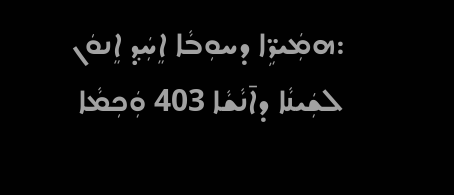:ܗܡܲܝܪܹ̈ܐ ܕܚܘܼܒܵܐ ܐܸܚܲܕ݂ ܐܸܢܘܿܢ ܠܫܲܝܢܵܐ ܕܐ̄ܢܵܫܵܐ 403 ܘܲܟܼܡܵܐ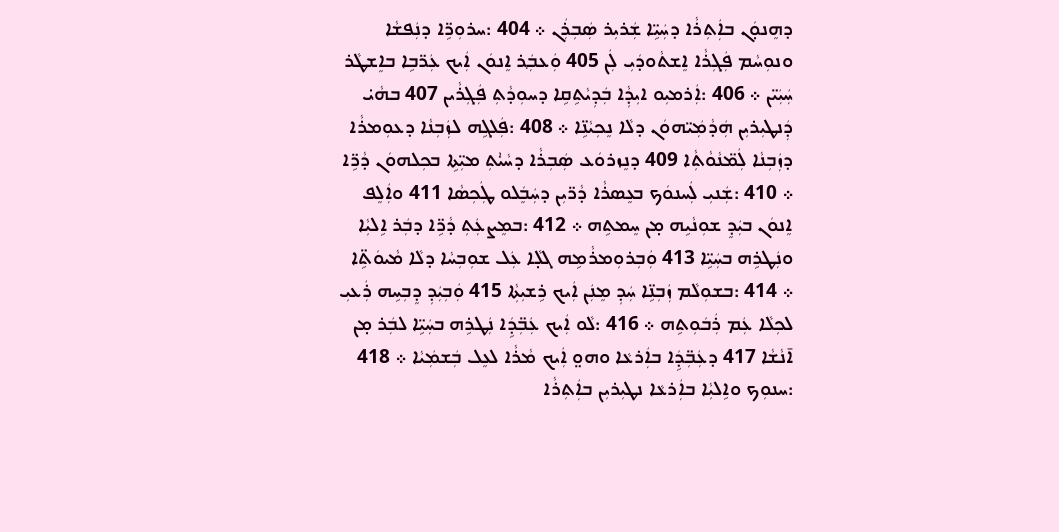ܕܗܸܢܘ̣ܿܢ ܒܐܲܬܼܪܵܐ ܕܚܲܝܹ̈ܐ ܫܲܪܝܼܪ ܣܲܒܼܪܲܢ ܀ 404 :ܚܪܘܼܪܹ̈ܐ ܕܢܲܦܫܵܐ ܘܢܘܼܚܵܡ ܦܲܓܼܪܵܐ ܐܸܫܬܵܘܕܿܝܼ ܠܲܢ 405 ܘܲܥܒ݂ܲܪ ܐܸܢܘܿܢ ܐܲܝܟ ܥܲܪ̈ܒܹܐ ܒܐܸܫܛܵܪ ܚܲܝܲܝ̈ܢ ܀ 406 :ܐܲܪܡܝܼܘ ܐܝܼܕܼܵܐ ܒܲܕܼܝܵܬܹܩܹܐ ܕܚܘܼܕܵܬܼ ܦܲܓܼܪܵܝܢ 407 ܒܗܵܝ̇ ܕܲܢܛܝܼܪܝܼܢ ܗܲܕܵܡܲܝ̈ܗܘܿܢ ܕܠܵܐ ܢܸܟܼܝܵܢܹ̈ܐ ܀ 408 :ܦܲܠܓܹܗ ܠܙܲܒܼܢܵܐ ܕܥܘܼܡܪܵܐ ܕܙܲܒܼܢܵܐ ܠܲܡ̈ܢܵܘܵܬܼܵܐ 409 ܕܢܸܙܪܘܿܥ ܣܲܒܼܪܵܐ ܕܚܵܝܑܬܼ ܡܝܼ̈ܬܹܐ ܒܟܼܠܗܘܿܢ ܕܵܪܹ̈ܐ ܀ 410 :ܫܲܢܝܼ ܠܲܚܢܘܿܟ ܒܥܸܣܪܵܐ ܕܵܪ̈ܝܼܢ ܕܚܲܒܸܿܠܘ ܛܲܟܼܣܵܐ 411 ܘܐܲܠܸܦ ܐܸܢܘܿܢ ܒܝܲܕܸ ܫܘܼܢܵܝܹܗ ܡ̣ܢ ܚܸܡܬܹܗ ܀ 412 :ܒܡܸܨܥܲܬܼ ܕܵܪܹ̈ܐ ܕܒܲܪ ܐܹܠܝܼܵܐ ܘܢܲܛܪܹܗ ܒܚܲܝܹ̈ܐ 413 ܘܲܒܼܪܘܼܡܪܵܡܹܗ ܓܠ̣ܵܐ ܥܲܠ ܫܘܼܒܼܚܵܐ ܕܠܵܐ ܡܵܝܘܿܬܹ̈ܐ ܀ 414 :ܒܫܘܼܠܵܡ ܙܲܒܼܢܹ̈ܐ ܚܲܕܼ ܡܸܢܲܢ ܐܲܝܟ ܪܹܫܝܼܬܼܵܐ 415 ܘܲܒܼܝܲܕܼ ܕܸܒܼܚܹܗ ܪܲܥܝܼ ܠܟܼܠܵܐ ܥܲܡ ܪܲܒܿܘܼܬܹܗ ܀ 416 :ܠܵܘ ܐܲܝܟ ܥܲܒܼ̈ܕܹܿܐ ܢܲܛܪܹܗ ܒܚܲܝܹ̈ܐ ܠܒܲܪ ܡ̣ܢ ܐ̄ܢܵܫܵܐ 417 ܕܥܲܒܼ̈ܕܹܿܐ ܒܐܲܪܥܵܐ ܘܗܘ̤ ܐܲܝܟ ܡܵܪܵܐ ܠܥܸܠ ܒܲܫܡܲܝܵܐ ܀ 418 :ܚܢܘܼܟ ܘܐܹܠܝܼܵܐ ܒܐܲܪܥܵܐ ܢܛܝܼܪܝܼܢ ܒܐܲܬܼܪܵܐ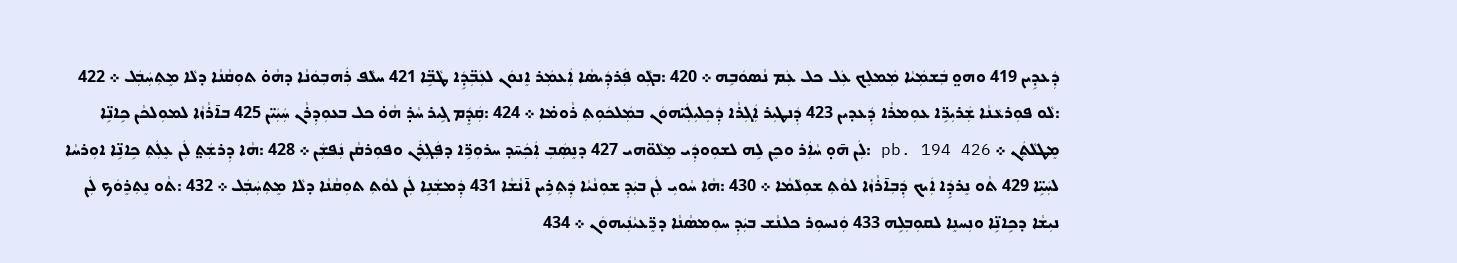ܕܲܥܕܹܝܢ 419 ܘܗܘ̤ ܒܲܫܡܲܝܵܐ ܡܲܡܠܸܟ ܥܲܠ ܟܠ ܥܲܡ ܢܵܣܘܿܒܹܗ ܀ 420 :ܒܓܼܵܘ ܦܲܪܕܲܝܣܵܐ ܐܲܥܡܲܪ ܐܸܢܘܿܢ ܠܥܲܒܼ̈ܕܹܿܐ ܛܵܒܹ̈ܐ 421 ܚܠܵܦ ܪܲܗܒܼܘܿܢܵܐ ܕܗܵܘ̇ ܬܘܼܩܵܢܵܐ ܕܠܵܐ ܡܸܬܼܚܲܒܲܠ ܀ 422 :ܠܵܘ ܦܘܼܪܥܵܢܵܐ ܫܲܪܝܼܪܹ̈ܐ ܥܘܼܡܪܵܐ ܕܲܥܕܝܢ 423 ܕܲܢܛܝܼܪ ܐܲܓܼܪܵܐ ܕܲܟܼܠܝܼܠܲܝ̈ܗܘܿܢ ܒܡܲܠܟܿܘܼܬܼ ܪܵܘܡ̇ܐ ܀ 424 :ܩܲܕܸܿܡ ܓܹܝܪ ܚܵܪ̣ ܗܵܘ̇ ܟܠ ܒܥܘܼܕܼܪܵܢ ܚܲܝܲܝ̈ܢ 425 ܒܐ̄ܪܵܙܵܐ ܠܡܘܼܠܟܵܢ ܟܹܐܢܹ̈ܐ ܡܸܛܠܵܬܲܢ ܀ pb. 194 426 :ܠܲܢ ܗ̄ܘ̣ ܚܵܐܲܪ ܘܟܸܢ ܠܹܗ ܠܫܘܼܘܕܲܝ ܡܸܠܵܘ̈ܗܝ 427 ܕܢܸܣܲܒܼ ܐܲܟܲܚ̄ܕ ܚܪܘܼܪܹ̈ܐ ܕܦܲܓܼܪܲܢ ܘܦܘܼܪܩܵܢ ܢܲܦܫܲܢ ܀ 428 :ܗܵܐ ܕܼܪܫܲܬ̤ ܠܲܢ ܥܸܠܲܬܼ ܟܹܐܢܹ̈ܐ ܐܘܼܪܚܵܐ ܠܚܲܝܹ̈ܐ 429 ܬܵܘ ܢܸܪܕܹܿܐ ܐܲܝܟ ܕܲܒܼܐ̄ܪܵܙܵܐ ܠܘܵܬܼ ܫܘܼܠܵܡܵܐ ܀ 430 :ܗܵܐ ܚܵܘܝܼ ܠܲܢ ܒܝܲܕܼ ܫܘܼܢܵܝܵܐ ܕܲܬܼܪܹܝܢ ܐ̄ܢܵܫܵܐ 431 ܕܲܡܫܲܢܹܐ ܠܲܢ ܠܘܵܬܼ ܬܘܼܩܵܢܵܐ ܕܠܵܐ ܡܸܬܼܚܲܒܲܠ ܀ 432 :ܬܵܘ ܢܸܬܼܪܸܘܿܟ ܠܲܢ ܢܝܼܫܵܐ ܕܟܹܐܢܹ̈ܐ ܘܢܼܚܢܸܐ ܠܩܘܼܒܼܠܹܗ 433 ܘܲܢܚܘܼܪ ܟܠܢܵܫ ܒܝܲܕܼ ܚܘܼܡܣܵܢܵܐ ܕܪܸ̈ܥܝܵܢܲܝܗܘܿܢ ܀ 434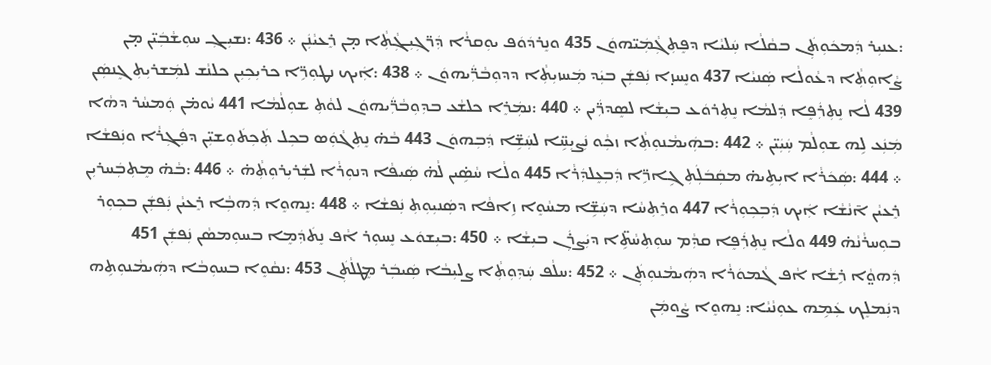:ܥܢܝܼܪ ܕܲܡܟܿܘܼܬܲܢ ܒܩܵܠܵܐ ܚܲܠܝܵܐ ܕܦܸܬܼܓܼܵܡܲܝ̈ܗܘܿܢ 435 ܘܢܸܪܕܿܘܿܦ ܝܘܼܩܪܵܐ ܕܲܪ̈ܓܼܝܼܓܼܵܬܼܵܐ ܡ̣ܢ ܪܸܥܝܵܢܲܢ ܀ 436 :ܢܫܝܼܓܼ ܚܘܼܫܵܒܲܝ̈ܢ ܡ̣ܢ ܨܵܐܘܼܬܼܵܐ ܕܥܵܘܠܵܐ ܣܲܢܝܵܐ 437 ܘܢܸܚܙ̣ܐ ܢܲܦܫܲܢ ܒܝܲܕ ܡܲܚܙܝܼܬܼܵܐ ܕܕܘܼܒܵܪ̈ܲܝܗܘܿܢ ܀ 438 :ܐܲܝܟ ܢܛܘܼܪܹ̈ܐ ܟܪܝܼܟܼܝܼܢ ܟܠܢܵܫ ܠܡܲܫܪܝܼܬܼ ܓܸܢܣܲܢ 439 ܠܵܐ ܢܸܬܼܪܲܦܸܐ ܕܲܠܡܵܐ ܢܸܬܼܪܘܿܥ ܒܝܼܫܵܐ ܠܣܸܕܪ̈ܲܝܢ ܀ 440 :ܢܡܲܪܸܐ ܟܠܫܵܥ ܒܕܼܘܼܒܵܪ̈ܲܝܗܘܿܢ ܠܘܵܬܼ ܫܘܼܠܵܡܵܐ 441 ܝܵܘܡ̇ܢ ܘܲܡܚܵܪ ܕܗܵܐ ܡܲܢܲܥ ܠܹܗ ܫܘܼܠܵܡ ܚܲܝܲܝ̈ܢ ܀ 442 :ܒܗܲܝܡܵܢܘܼܬܼܵܐ ܙܟܼܵܘ ܢܲܨܝܼܚܹ̈ܐ ܠܚܲܫܹ̈ܐ ܕܲܒܼܗܘܿܢ 443 ܒܵܗ̇ ܢܸܬܼܓܵܘܲܣ ܒܟܼܠ ܬܲܟܼܬܿܘܼܫܝܼ̈ܢ ܕܦܲܓܼܪܵܐ ܘܢܲܦܫܵܐ ܀ 444 :ܣܲܟܿܪܵܐ ܐܝܼܬܹܝܗ̇ ܡܩܲܒܿܠܲܬܼ ܓܹܐܪܹ̈ܐ ܕܲܒܼܥܸܠܕܲܪܵܐ 445 ܘܠܵܐ ܚܵܣܹ̇ܝܢ ܠܵܗ̇ ܣܲܝܦܵܐ ܕܢܘܼܪܵܐ ܠܫܲܪܝܼܪܘܼܬܼܵܗ̇ ܀ 446 :ܒܵܗ̇ ܡܸܬܼܒܲܚܪܝܼܢ ܪܸܥܝܵܢ ܐ̄ܢܵܫܵܐ ܐܲܝܟ ܕܲܒܼܟܼܘܼܪܵܐ 447 ܘܪܸܬܼܚܵܐ ܕܚܲܫܹ̈ܐ ܡܚܵܘܸܐ ܙܹܐܦܵܐ ܕܣܲܢܝܼܘܼܬܼ ܢܲܦܫܵܐ ܀ 448 :ܢܸܗܘܸܐ ܕܲܗܒܼܵܐ ܪܸܥܝܵܢ ܢܲܦܫܲܢ ܒܟܼܘܼܪ ܒܘܼܚܪܵܢܵܗ̇ 449 ܘܠܵܐ ܢܸܬܼܪܲܦܸܐ ܩܕܼܵܡ ܚܘܼܬܼܚܵܬܹ̈ܐ ܕܝܲܨܪܲܢ ܒܝܼܫܵܐ ܀ 450 :ܒܝܼܫܘܿܥ ܢܸܚܘܼܪ ܐܵܦ ܢܸܬܿܕܲܡܸܐ ܒܚܘܼܡܣܵܢ ܢܲܦܫܲܢ 451 ܕܲܗܘ̤ܵܐ ܪܹܫܵܐ ܐܵܦ ܓܵܡܘܿܪܵܐ ܕܗܲܝܡܵܢܘܼܬܲܢ ܀ 452 :ܚܠܵܦ ܚܲܕܼܘܼܬܼܵܐ ܨܠܝܼܒܵܐ ܣܲܝܒܲܪ ܡܸܛܠܵܬܲܢ 453 :ܢܩܵܘܸܐ ܒܚܘܼܒܵܐ ܕܗܲܝܡܵܢܘܼܬܹܗ ܕܢܲܡܠܸܟ ܥܲܡܹܗ ܥܘܼܢܵܝܵܐ: ܢܸܗܘܸܐ ܨܵܘܡܲܢ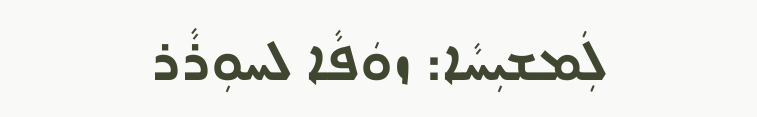ܠܲܡܫܝܼܚܵܐ: ܙܘܿܦܵܐ ܠܚܘܼܪܵܪ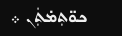ܟܘ̈ܬܼܡ̇ܬܲܢ ܀